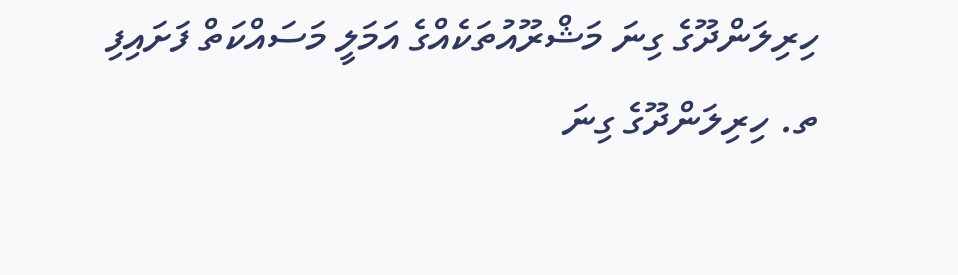ހިރިލަންދޫގެ ގިނަ މަޝްރޫއުތަކެއްގެ އަމަލީ މަސައްކަތް ފަށައިފި
ތ. ހިރިލަންދޫގެ ގިނަ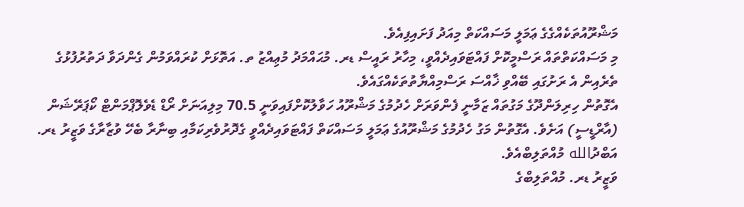މަޝްރޫއުތަކެއްގެގެ ޢަމަލީ މަސައްކަތް މިއަދު ފަށައިފިއެވެ.
މި މަސައްކަތްތައް ރަސްމީކޮށް ފައްޓަވައިދެއްވީ، މިހާރު ރައީސް ޑރ. މުޙައްމަދު މުޢިއްޒު ތ. އަތޮޅަށް ކުރައްވަމުން ގެންދަވާ ދަތުރުފުޅުގެ ތެރެއިން އެ ރަށުގައި ބޭއްވި ޚާއްސަ ރަސްމިއްޔާތުތަކެއްގައެވެ.
އެގޮތުން ހިރިލަންދޫގެ މަގުތައް ޒަމާނީ ފެންވަރަށް ހެދުމުގެ މަޝްރޫއު ހަވާލުކޮށްފައިވަނީ 70.5 މިލިއަނަށް ރޯޑް ޑެވެލޮޕްމަންޓް ކޯޕަރޭޝަން (އާރްޑީސީ) އަށެވެ. އެގޮތުން މަގު ހެދުމުގެ މަޝްރޫއުގެ ޢަމަލީ މަސައްކަތް ފައްޓަވައިދެއްވީ ގެދޮރުވެރިކަމާއި ބިނާރާ ބެހޭ ވުޒާރާގެ ވަޒީރު ޑރ. އަބްދުالله މުއްތަލިބްއެވެ.
ވަޒީރު ޑރ. މުއްތަލިބްގެ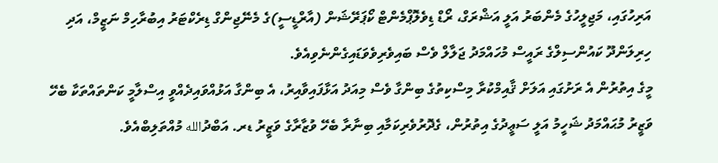އަރިހުގައި، މަޖިލީހުގެ މެންބަރު އަލީ އަޝްރަގް، ރޯޑް ޑިވެލޮޕްމެންޓް ކޯޕަރޭޝަން (އާރްޑީސީ)ގެ މެނޭޖިންގް ޑިރެކްޓަރު އިބުރާހިމް ނަޒީމް، އަދި ހިރިލަންދޫ ކައުންސިލްގެ ރައީސް މުހައްމަދު ޖަލާލް ވެސް ބައިވެރިވެވަޑައިގެންނެވިއެވެ.
މީގެ އިތުރުން އެ ރަށުގައި އަލަށް ޤާއިމްކުރާ މިސްކިތުގެ ބިންގާ ވެސް މިއަދު އަޅާފައިވާއިރު، އެ ބިންގާ އަޅުއްވައިދެއްވީ އިސްލާމީ ކަންތައްތަކާ ބެހޭ ވަޒީރު މުޙައްމަދު ޝަހީމު އަލީ ސަޢީދުގެ އިތުރުން، ގެދޮރުވެރިކަމާއި ބިނާރާ ބެހޭ ވުޒާރާގެ ވަޒީރު ޑރ. އަބްދުالله މުއްތަލިބްއެވެ.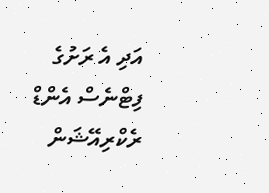އަދި އެ ރަށުގެ ފިޓްނެސް އެންޑް ރެކްރިއޭޝަން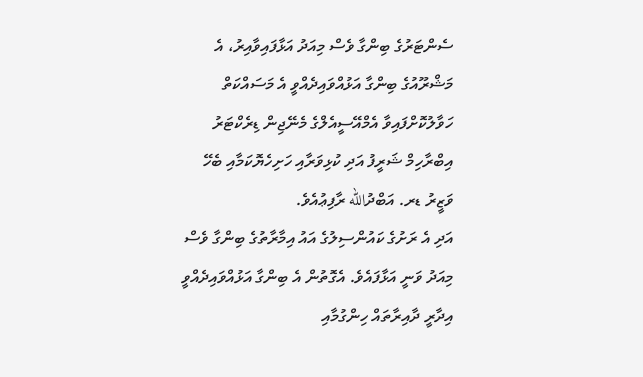ސެންޓަރުގެ ބިންގާ ވެސް މިއަދު އަޅާފައިވާއިރު، އެ މަޝްރޫއުގެ ބިންގާ އަޅުއްވައިދެއްވީ އެ މަސައްކަތް ހަވާލުކޮށްފައިވާ އެމްއޭސީއެލްގެ މެނޭޖިން ޑިރެކްޓަރު އިބްރާހިމް ޝަރީފު އަދި ކުޅިވަރާއި ހަށިހެޔޮކަމާއި ބެހޭ ވަޒީރު ޑރ. އަބްދުالله ރާފިޢުއެވެ.
އަދި އެ ރަށުގެ ކައުންސިލުގެ އައު އިމާރާތުގެ ބިންގާ ވެސް މިއަދު ވަނީ އަޅާފައެވެ. އެގޮތުން އެ ބިންގާ އަޅުއްވައިދެއްވީ އިދާރީ ދާއިރާތައް ހިންގުމާއި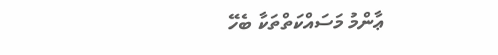ޢާންމު މަސައްކަތްތަކާ ބެހޭ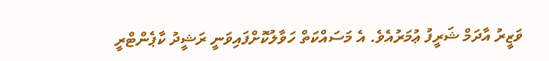ވަޒީރު އާދަމް ޝަރީފު ޢުމަރުއެވެ. އެ މަސައްކަތް ހަވާލުކޮށްފައިވަނީ ރަޝީދު ކާޕެންޓްރީ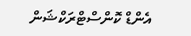އެންޑް ކޮންސްޓްރަކްޝަން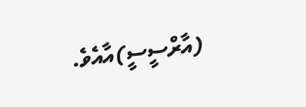(އާރްސީސީ)އާއެވެ.